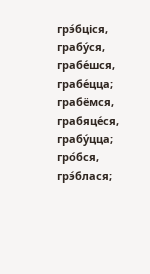грэ́бціся, грабу́ся, грабе́шся, грабе́цца; грабёмся, грабяце́ся, грабу́цца; гро́бся, грэ́блася;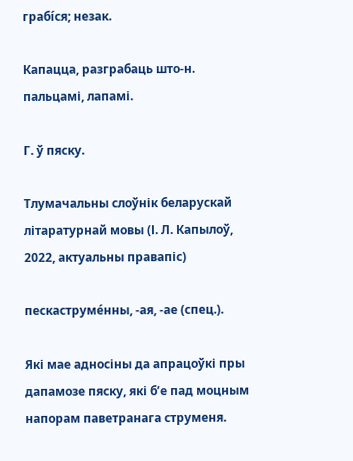грабі́ся; незак.

Капацца, разграбаць што-н. пальцамі, лапамі.

Г. ў пяску.

Тлумачальны слоўнік беларускай літаратурнай мовы (І. Л. Капылоў, 2022, актуальны правапіс)

пескаструме́нны, -ая, -ае (спец.).

Які мае адносіны да апрацоўкі пры дапамозе пяску, які б’е пад моцным напорам паветранага струменя.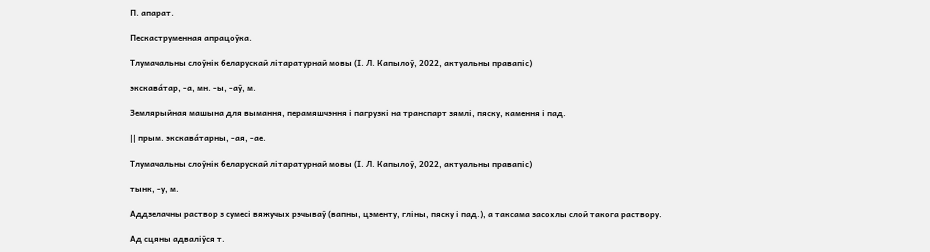П. апарат.

Пескаструменная апрацоўка.

Тлумачальны слоўнік беларускай літаратурнай мовы (І. Л. Капылоў, 2022, актуальны правапіс)

экскава́тар, -а, мн. -ы, -аў, м.

Землярыйная машына для вымання, перамяшчэння і пагрузкі на транспарт зямлі, пяску, камення і пад.

|| прым. экскава́тарны, -ая, -ае.

Тлумачальны слоўнік беларускай літаратурнай мовы (І. Л. Капылоў, 2022, актуальны правапіс)

тынк, -у, м.

Аддзелачны раствор з сумесі вяжучых рэчываў (вапны, цэменту, гліны, пяску і пад.), а таксама засохлы слой такога раствору.

Ад сцяны адваліўся т.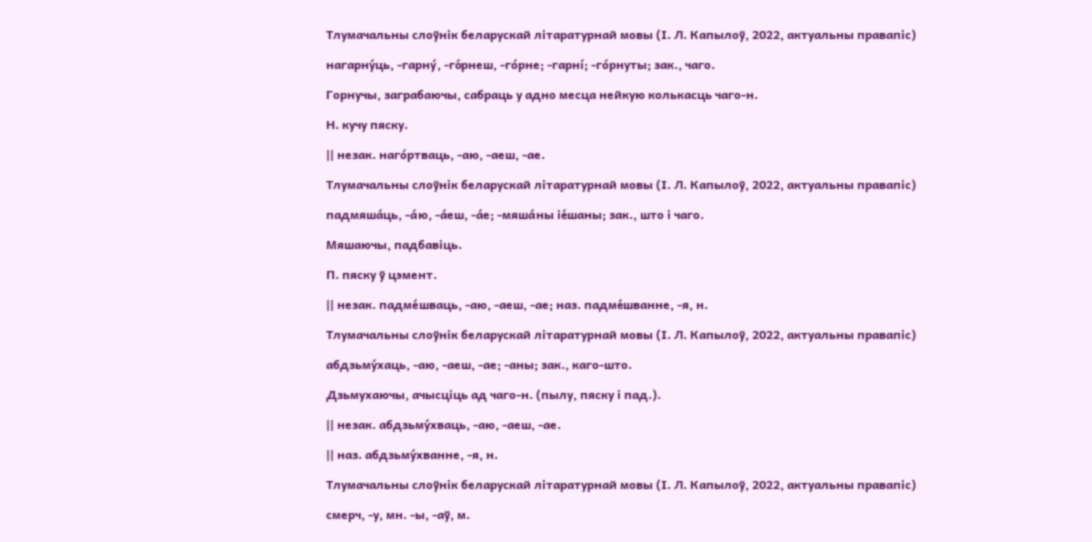Тлумачальны слоўнік беларускай літаратурнай мовы (І. Л. Капылоў, 2022, актуальны правапіс)

нагарну́ць, -гарну́, -го́рнеш, -го́рне; -гарні́; -го́рнуты; зак., чаго.

Горнучы, заграбаючы, сабраць у адно месца нейкую колькасць чаго-н.

Н. кучу пяску.

|| незак. наго́ртваць, -аю, -аеш, -ае.

Тлумачальны слоўнік беларускай літаратурнай мовы (І. Л. Капылоў, 2022, актуальны правапіс)

падмяша́ць, -а́ю, -а́еш, -а́е; -мяша́ны іе́шаны; зак., што і чаго.

Мяшаючы, падбавіць.

П. пяску ў цэмент.

|| незак. падме́шваць, -аю, -аеш, -ае; наз. падме́шванне, -я, н.

Тлумачальны слоўнік беларускай літаратурнай мовы (І. Л. Капылоў, 2022, актуальны правапіс)

абдзьму́хаць, -аю, -аеш, -ае; -аны; зак., каго-што.

Дзьмухаючы, ачысціць ад чаго-н. (пылу, пяску і пад.).

|| незак. абдзьму́хваць, -аю, -аеш, -ае.

|| наз. абдзьму́хванне, -я, н.

Тлумачальны слоўнік беларускай літаратурнай мовы (І. Л. Капылоў, 2022, актуальны правапіс)

смерч, -у, мн. -ы, -аў, м.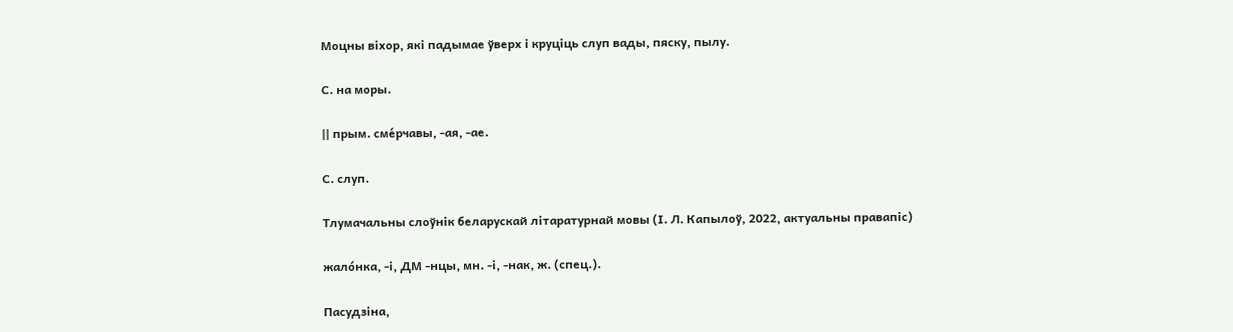Моцны віхор, які падымае ўверх і круціць слуп вады, пяску, пылу.

С. на моры.

|| прым. сме́рчавы, -ая, -ае.

С. слуп.

Тлумачальны слоўнік беларускай літаратурнай мовы (І. Л. Капылоў, 2022, актуальны правапіс)

жало́нка, -і, ДМ -нцы, мн. -і, -нак, ж. (спец.).

Пасудзіна,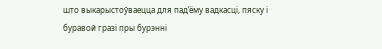што выкарыстоўваецца для пад’ёму вадкасці, пяску і буравой гразі пры бурэнні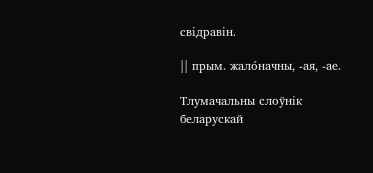свідравін.

|| прым. жало́начны, -ая, -ае.

Тлумачальны слоўнік беларускай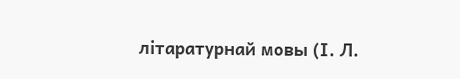літаратурнай мовы (І. Л.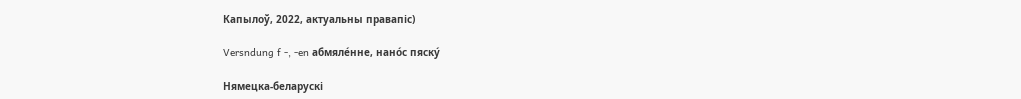Капылоў, 2022, актуальны правапіс)

Versndung f -, -en абмяле́нне, нано́с пяску́

Нямецка-беларускі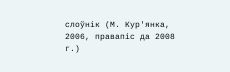слоўнік (М. Кур'янка, 2006, правапіс да 2008 г.)